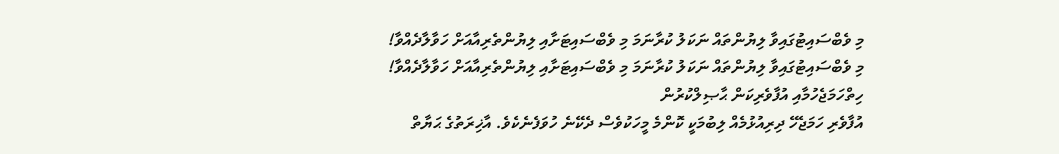މި ވެބްސައިޓުގައިވާ ލިޔުންތައް ނަކަލު ކުރާނަމަ މި ވެބްސައިޓަށާއި ލިޔުންތެރިއާއަށް ހަވާލާދެއްވާ!
މި ވެބްސައިޓުގައިވާ ލިޔުންތައް ނަކަލު ކުރާނަމަ މި ވެބްސައިޓަށާއި ލިޔުންތެރިއާއަށް ހަވާލާދެއްވާ!
ހިތްހަމަޖެހުމާއި އުފާވެރިކަން ޙާޞިލްކުރުން
އުފާވެރި ހަމަޖެހޭ ދިރިއުޅުމެއް ލިބުމަކީ ކޮންމެ މީހަކުވެސް ދެކޭނެ ހުވަފެނެކެވެ. އާޚިރަތުގެ ޙަޔާތް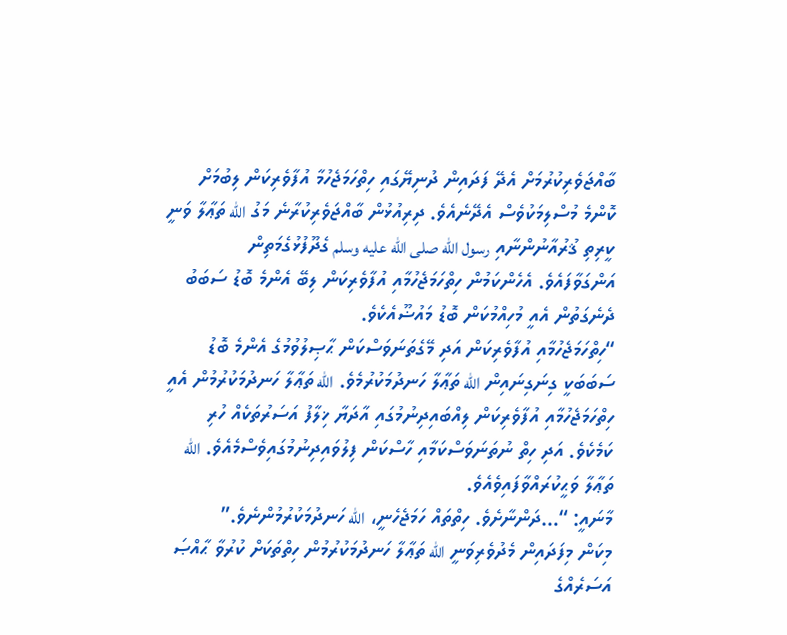ބާއްޖަވެރިކުރުމަށް އެދޭ ފަދައިން ދުނިޔޭގައި ހިތްހަމަޖެހުމާ އުފާވެރިކަން ލިބުމަށް ކޮންމެ މުސްލިމަކުވެސް އެދޭނެއެވެ. ދިރިއުޅުން ބާއްޖަވެރިކުރާނެ މަގު الله ތަޢާލާ ވަނީ ކީރިތި ޤުރުއާނުންނާއި رسول الله صلى الله عليه وسلم ގެދޫފުޅުގެމަތިން އަންގަވާފައެވެ. އެހެންކަމުން ހިތްހަމަޖެހުމާއި އުފާވެރިކަން ލިބޭ އެންމެ ބޮޑު ސަބަބު ދެނެގަތުން އެއީ މުހިއްމުކަން ބޮޑު މައުޟޫއެކެވެ.
“ހިތްހަމަޖެހުމާއި އުފާވެރިކަން އަދި މޭގެތަނަވަސްކަން ޙާޞިލުވުމުގެ އެންމެ ބޮޑު ސަބަބަކީ ގިނަގިނައިން الله ތަޢާލާ ހަނދުމަކުރުމެވެ. الله ތަޢާލާ ހަނދުމަކުރުމުން އެއީ ހިތްހަމަޖެހުމާއި އުފާވެރިކަން ލިއްބައިދިނުމުގައި އާދަޔާ ޚިލާފު އަސަރުތަކެއް ހުރި ކަމެކެވެ. އަދި ހިތް ނުތަނަވަސްކަމާއި ހާސްކަން ފިލުވައިދިނުމުގައިވެސްމެއެވެ. الله ތަޢާލާ ވަޙީކުރައްވާފައިވެއެވެ.
މާނައީ: “…ދަންނާށެވެ. ހިތްތައް ހަމަޖެހެނީ، الله ހަނދުމަކުރުމުންނެވެ.”
މިކަން މިފަދައިން މެދުވެރިވަނީ الله ތަޢާލާ ހަނދުމަކުރުމުން ހިތްތަކަށް ކުރުވާ ޙާއްޞަ އަސަރެއްގެ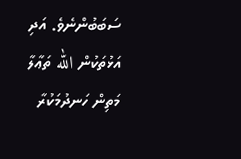ސަބަބުންނެވެ. އަދި އަޅުތަކުން الله ތަޢާލާ މަތިން ހަނދުމަކުރާ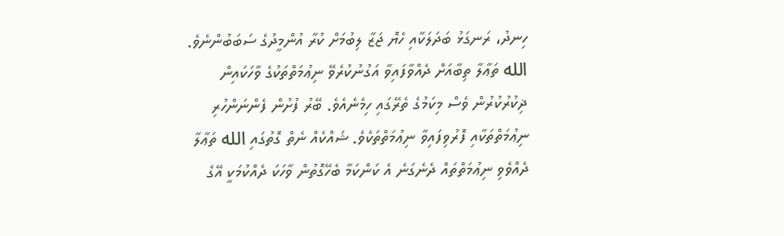ހިނދު، ރަނގަޅު ބަދަލަކާއި ހެޔޮ ޖަޒާ ލިބުމަށް ކުރާ އުންމީދުގެ ސަބަބުންނެވެ.
الله ތަޢާލާ ތިބާއަށް ދެއްވާފައިވާ އަގުނުކުރެވޭ ނިޢުމަތްތަކުގެ ވާހަކައިން ޛިކުރުކުރުން ވެސް މިކަމުގެ ތެރޭގައި ހިމެނެއެވެ. ބޭރު ފުށުން ފެންނަންހުރި ނިޢުމަތްތަކާއި ފޮރުވިފައިވާ ނިޢުމަތްތަކެވެ. ޝައްކެއް ނެތް ގޮތުގައި الله ތަޢާލާ ދެއްވެވި ނިޢުމަތްތައް ދެނެގަނެ އެ ކަންކަމާ ބެހޭގޮތުން ވާހަކަ ދެއްކުމަކީ އޭގެ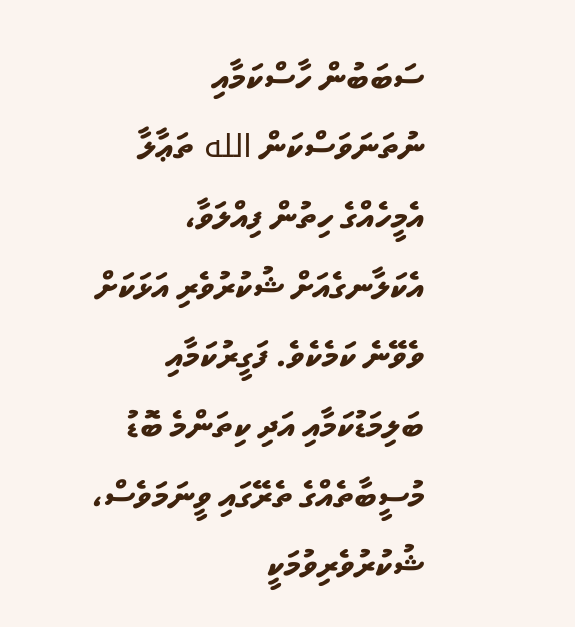ސަބަބުން ހާސްކަމާއި ނުތަނަވަސްކަން الله ތަޢާލާ އެމީހެއްގެ ހިތުން ފިއްލަވާ، އެކަލާނގެއަށް ޝުކުރުވެރި އަޅަކަށް ވެވޭނެ ކަމެކެވެ. ފަގީރުކަމާއި ބަލިމަޑުކަމާއި އަދި ކިތަންމެ ބޮޑު މުސީބާތެއްގެ ތެރޭގައި ވީނަމަވެސް، ޝުކުރުވެރިވުމަކީ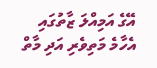އޭގެ އަމިއްލަ ޒާތުގައި އެހާމެ މަތިވެރި އަދި މާތް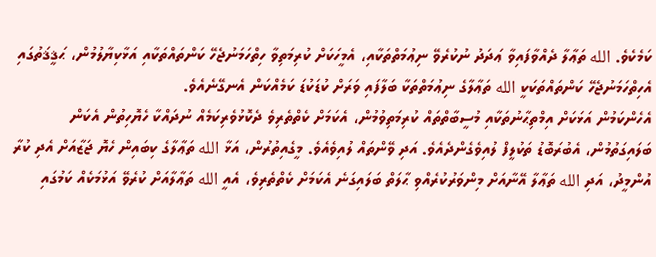ކަމެކެވެ. الله ތަޢާލާ ދެއްވާފައިވާ ޢަދަދު ނުކުރެވޭ ނިޢުމަތްތަކާއި، އެމީހަކަށް ކުރިމަތިވާ ހިތްހަމަނުޖެހޭ ކަންތައްތަކާއި އަޅާކިޔާލުމުން، ޙަޤީޤަތުގައި އެހިތްހަމަނުޖެހޭ ކަންތައްތަކަކީ الله ތަޢާލާގެ ނިޢުމަތްތަކާ ބަލާފައި ވަރަށް ކުޑަކުޑަ ކަމެއްކަން އެނގޭނެއެވެ.
އެހެންކަމުން އަޅަކަށް އިމްތިޙާނުތަކާއި މުސީބާތްތައް ކުރިމަތިވުމުން، އެކަމަށް ކެތްތެރިވެ ދެކޮޅުވެރިކަމެއް ނުދައްކާ ހެޔޮހިތުން އެކަން ބަލައިގަތުމުން، އެބުރަބޮޑު ތަކުލީފް ލުއިވެގެންދެއެވެ. އަދި ވޭންތައް ލުއިވެއެވެ. މީގެއިތުރުން، އަޅާ الله ތަޢާލާގެ ކިބައިން ހެޔޮ ޖަޒާއަށް އެދި ކުރާ އުންމީދު، އަދި الله ތަޢާލާ އޭނާއަށް މިންވަރުކުރެއްވި ޙާލަތް ބަލައިގަނެ އެކަމަށް ކެތްތެރިވެ، އެއީ الله ތަޢާލާއަށް ކުރެވޭ އަޅުމަކެއް ކަމުގައި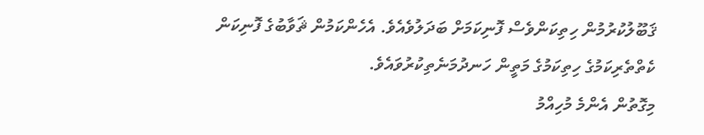ޤަބޫލުކުރުމުން ހިތިކަންވެސް ފޮނިކަމަށް ބަދަލުވެއެވެ. އެހެންކަމުން ޘަވާބުގެ ފޮނިކަން  ކެތްތެރިކަމުގެ ހިތިކަމުގެ މަތީން ހަނދުމަނެތިކުރުވައެވެ.
މިގޮތުން އެންމެ މުހިއްމު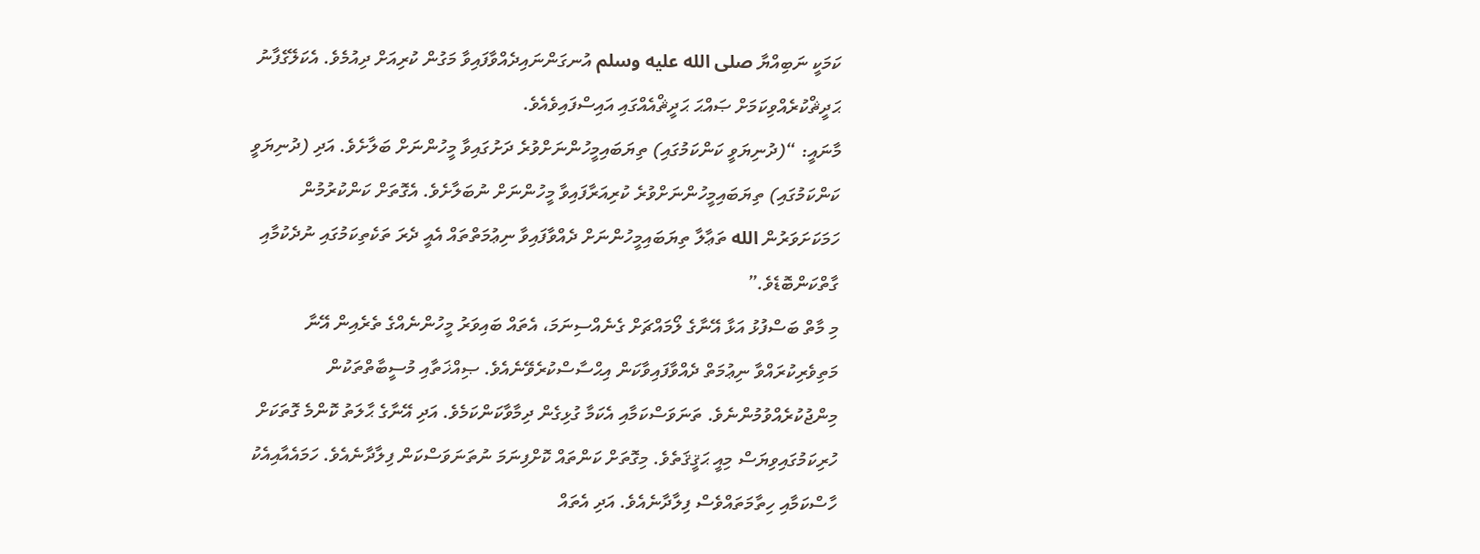ކަމަކީ ނަބިއްޔާ صلى الله عليه وسلم އުނގަންނައިދެއްވާފައިވާ މަގުން ކުރިއަށް ދިއުމެވެ. އެކަލޭގެފާނު ޙަދީޘްކުރެއްވިކަމަށް ޞައްޙަ ޙަދީޘްއެއްގައި އައިސްފައިވެއެވެ.
މާނައީ: “(ދުނިޔަވީ ކަންކަމުގައި) ތިޔަބައިމީހުންނަށްވުރެ ދަށުގައިވާ މީހުންނަށް ބަލާށެވެ. އަދި (ދުނިޔަވީ ކަންކަމުގައި) ތިޔަބައިމީހުންނަށްވުރެ ކުރިއަރާފައިވާ މީހުންނަށް ނުބަލާށެވެ. އެގޮތަށް ކަންކުރުމުން ހަމަކަށަވަރުން الله ތަޢާލާ ތިޔަބައިމީހުންނަށް ދެއްވާފައިވާ ނިޢުމަތްތައް އެއީ ދެރަ ތަކެތިކަމުގައި ނުދެކުމާއި ގާތްކަންބޮޑެވެ.”
މި މާތް ބަސްފުޅު އަޅާ އޭނާގެ ލޯމައްޗަށް ގެނެއްސިނަމަ، އެތައް ބައިވަރު މީހުންނެއްގެ ތެރެއިން އޭނާ މަތިވެރިކުރައްވާ ނިޢުމަތް ދެއްވާފައިވާކަން އިޙްސާސްކުރެވޭނެއެވެ. ޞިއްޚަތާއި މުސީބާތްތަކުން މިންޖުކުރެއްވުމުންނެވެ. ތަނަވަސްކަމާއި އެކަމާ ގުޅިގެން ދިމާވާކަންކަމެވެ. އަދި އޭނާގެ ޙާލަތު ކޮންމެ ގޮތަކަށް ހުރިކަމުގައިވިޔަސް މިއީ ޙަޤީޤަތެވެ. މިގޮތަށް ކަންތައް ކޮށްފިނަމަ ނުތަނަވަސްކަން ފިލާދާނެއެވެ. ހަމައެއާއިއެކު ހާސްކަމާއި ހިތާމަތައްވެސް ފިލާދާނެއެވެ. އަދި އެތައް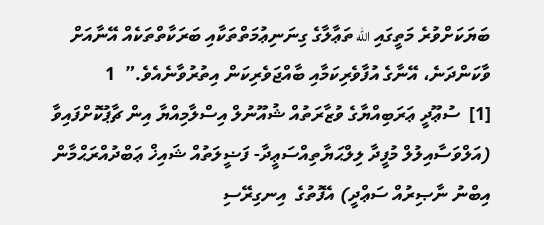ބަޔަކަށްވުރެ މަތީގައި الله ތަޢާލާގެ ގިނަނިޢުމަތްތަކާއި ބަރަކާތްތަކެއް އޭނާއަށް ވާކަންދަނެ، އޭނާގެ އުފާވެރިކަމާއި ބާއްޖަވެރިކަން އިތުރުވާނެއެވެ.”  1
[1]  ސުޢޫދީ ޢަރަބިއްޔާގެ ވުޒާރަތުއް ޝުއޫނުލް އިސްލާމިއްޔާ އިން ޗާޕުކޮށްފައިވާ (އަލްވަސާއިލުލް މުފީދާ ލިލްޙަޔާތިއްސަޢީދާ- ފަޟީލަތުއް ޝައިޚް ޢަބްދުއްރަޙްމާން އިބްނު ނާޞިރުއް ސަޢްދީ) އެފޮތުގެ  އިނގިރޭސި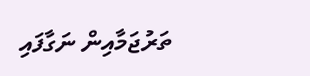ތަރުޖަމާއިން ނަގާފައި